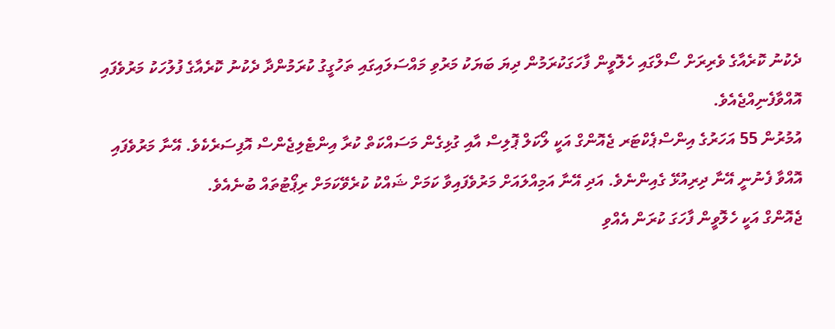ދެކުނު ކޮރެއާގެ ވެރިރަށް ސޯލްގައި ހެލޮވީން ފާހަގަކުރަމުން ދިޔަ ބަޔަކު މަރުވި މައްސަލައިގައި ތަހުގީގު ކުރަމުންދާ ދެކުނު ކޮރެއާގެ ފުލުހަކު މަރުވެފައި އޮއްވާފެނިއްޖެއެވެ.
އުމުރުން 55 އަހަރުގެ އިންސްޕެކްޓަރ ޖެއޮންގް އަކީ ލޯކަލް ޕޮލިސް އާއި ގުޅިގެން މަސައްކަތް ކުރާ އިންޓެލިޖެންސް އޮފިސަރެކެވެ. އޭނާ މަރުވެފައި އޮއްވާ ފެނުނީ އޭނާ ދިރިއުޅޭ ގެއިންނެވެ. އަދި އޭނާ އަމިއްލައަށް މަރުވެފައިވާ ކަމަށް ޝައްކު ކުރެވޭކަމަށް ރިޕޯޓުތައް ބުނެއެވެ.
ޖެއޮންގް އަކީ ހެލޮވީން ފާހަގަ ކުރަން އެއްވި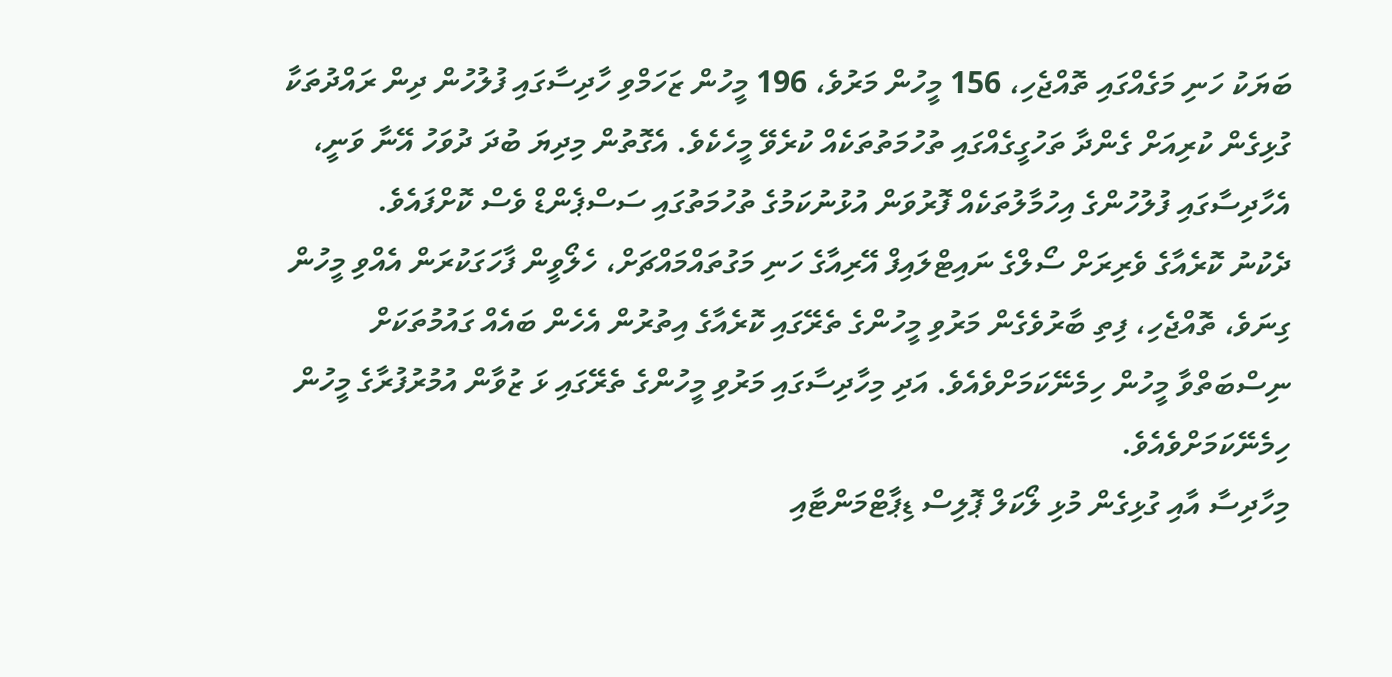ބަޔަކު ހަނި މަގެއްގައި ތޮއްޖެހި، 156 މީހުން މަރުވެ، 196 މީހުން ޒަހަމްވި ހާދިސާގައި ފުލުހުން ދިން ރައްދުތަކާ ގުޅިގެން ކުރިއަށް ގެންދާ ތަހުގީގެއްގައި ތުހުމަތުތަކެއް ކުރެވޭ މީހެކެވެ. އެގޮތުން މިދިޔަ ބުދަ ދުވަހު އޭނާ ވަނީ، އެހާދިސާގައި ފުލުހުންގެ އިހުމާލުތަކެއް ފޮރުވަން އުޅުނުކަމުގެ ތުހުމަތުގައި ސަސްޕެންޑް ވެސް ކޮށްފައެވެ.
ދެކުނު ކޮރެއާގެ ވެރިރަށް ސޯލްގެ ނައިޓްލައިފް އޭރިއާގެ ހަނި މަގުތައްމައްޗަށް، ހެލޯވީން ފާހަގަކުރަން އެއްވި މީހުން ގިނަވެ، ތޮއްޖެހި، ފިތި ބާރުވެގެން މަރުވި މީހުންގެ ތެރޭގައި ކޮރެއާގެ އިތުރުން އެހެން ބައެއް ގައުމުތަކަށް ނިސްބަތްވާ މީހުން ހިމެނޭކަމަށްވެއެވެ. އަދި މިހާދިސާގައި މަރުވި މީހުންގެ ތެރޭގައި ޅަ ޒުވާން އުމުރުފުރާގެ މީހުން ހިމެނޭކަމަށްވެއެވެ.
މިހާދިސާ އާއި ގުޅިގެން މުޅި ލޯކަލް ޕޮލިސް ޑިޕާޓްމަންޓާއި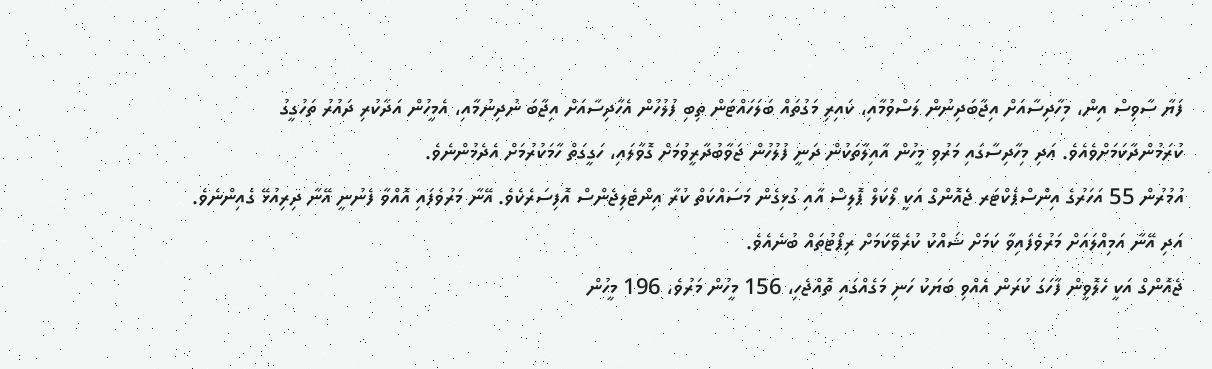ފަޔާ ސާވިސް އިން، މިހާދިސާއަށް އިޖާބަދިނުން ލަސްވުމާއި، ކައިރި މަގުތައް ބަލަހައްޓަން ތިބި ފުލުހުން އެހާދިސާއަށް އިޖާބަ ނުދިނުމާއި، އެމީހުން އަދާކުރި ދައުރު ތަހުގީގު ކުރަމުންދާކަމަށްވެއެވެ. އަދި މިހާދިސާގައި މަރުވި މީހުން އާއިލާތަކުން ދަނީ ފުލުހުން ޖަވާބުދާރީވުމަށް ގޮވާލައި، ހަގީގަތް ހާމަކުރުމަށް އެދެމުންނެވެ.
އުމުރުން 55 އަހަރުގެ އިންސްޕެކްޓަރ ޖެއޮންގް އަކީ ލޯކަލް ޕޮލިސް އާއި ގުޅިގެން މަސައްކަތް ކުރާ އިންޓެލިޖެންސް އޮފިސަރެކެވެ. އޭނާ މަރުވެފައި އޮއްވާ ފެނުނީ އޭނާ ދިރިއުޅޭ ގެއިންނެވެ. އަދި އޭނާ އަމިއްލައަށް މަރުވެފައިވާ ކަމަށް ޝައްކު ކުރެވޭކަމަށް ރިޕޯޓުތައް ބުނެއެވެ.
ޖެއޮންގް އަކީ ހެލޮވީން ފާހަގަ ކުރަން އެއްވި ބަޔަކު ހަނި މަގެއްގައި ތޮއްޖެހި، 156 މީހުން މަރުވެ، 196 މީހުން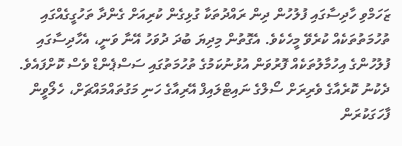ޒަހަމްވި ހާދިސާގައި ފުލުހުން ދިން ރައްދުތަކާ ގުޅިގެން ކުރިއަށް ގެންދާ ތަހުގީގެއްގައި ތުހުމަތުތަކެއް ކުރެވޭ މީހެކެވެ. އެގޮތުން މިދިޔަ ބުދަ ދުވަހު އޭނާ ވަނީ، އެހާދިސާގައި ފުލުހުންގެ އިހުމާލުތަކެއް ފޮރުވަން އުޅުނުކަމުގެ ތުހުމަތުގައި ސަސްޕެންޑް ވެސް ކޮށްފައެވެ.
ދެކުނު ކޮރެއާގެ ވެރިރަށް ސޯލްގެ ނައިޓްލައިފް އޭރިއާގެ ހަނި މަގުތައްމައްޗަށް، ހެލޯވީން ފާހަގަކުރަން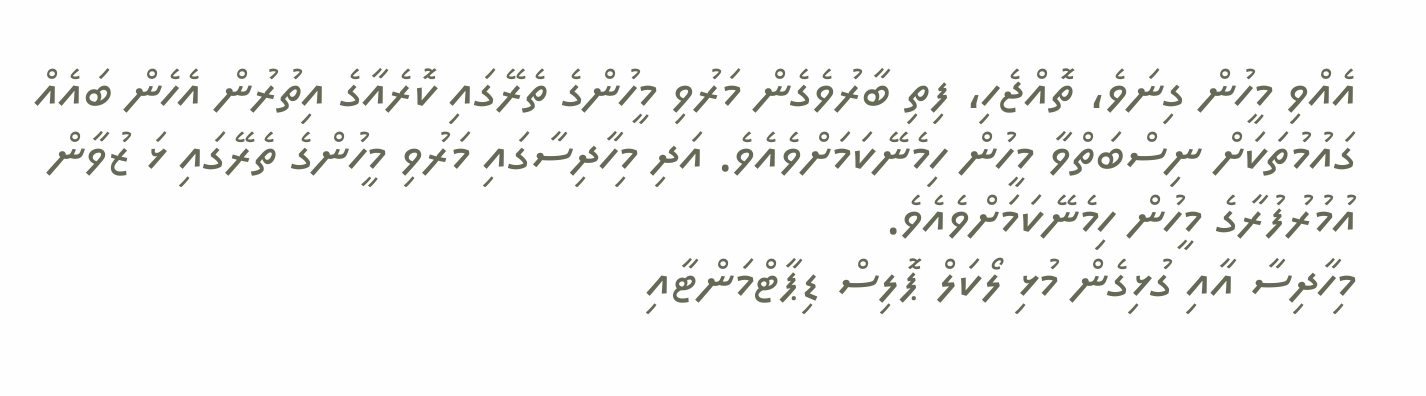އެއްވި މީހުން ގިނަވެ، ތޮއްޖެހި، ފިތި ބާރުވެގެން މަރުވި މީހުންގެ ތެރޭގައި ކޮރެއާގެ އިތުރުން އެހެން ބައެއް ގައުމުތަކަށް ނިސްބަތްވާ މީހުން ހިމެނޭކަމަށްވެއެވެ. އަދި މިހާދިސާގައި މަރުވި މީހުންގެ ތެރޭގައި ޅަ ޒުވާން އުމުރުފުރާގެ މީހުން ހިމެނޭކަމަށްވެއެވެ.
މިހާދިސާ އާއި ގުޅިގެން މުޅި ލޯކަލް ޕޮލިސް ޑިޕާޓްމަންޓާއި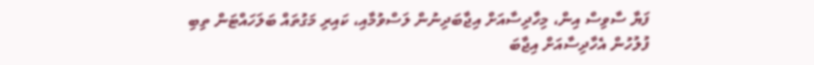ފަޔާ ސާވިސް އިން، މިހާދިސާއަށް އިޖާބަދިނުން ލަސްވުމާއި، ކައިރި މަގުތައް ބަލަހައްޓަން ތިބި ފުލުހުން އެހާދިސާއަށް އިޖާބަ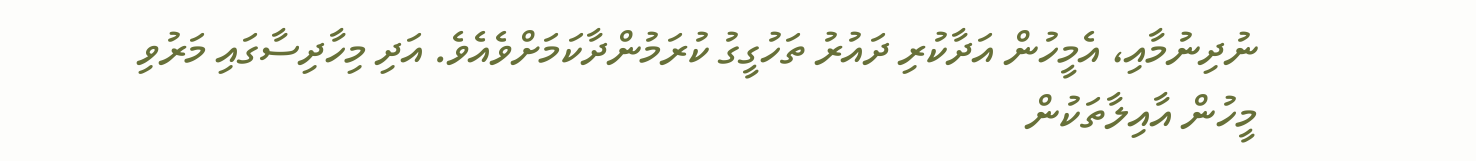ނުދިނުމާއި، އެމީހުން އަދާކުރި ދައުރު ތަހުގީގު ކުރަމުންދާކަމަށްވެއެވެ. އަދި މިހާދިސާގައި މަރުވި މީހުން އާއިލާތަކުން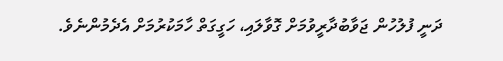ދަނީ ފުލުހުން ޖަވާބުދާރީވުމަށް ގޮވާލައި، ހަގީގަތް ހާމަކުރުމަށް އެދެމުންނެވެ.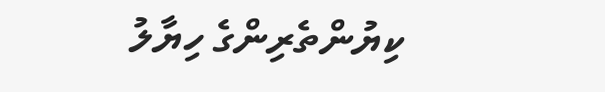ކިޔުންތެރިންގެ ހިޔާލު